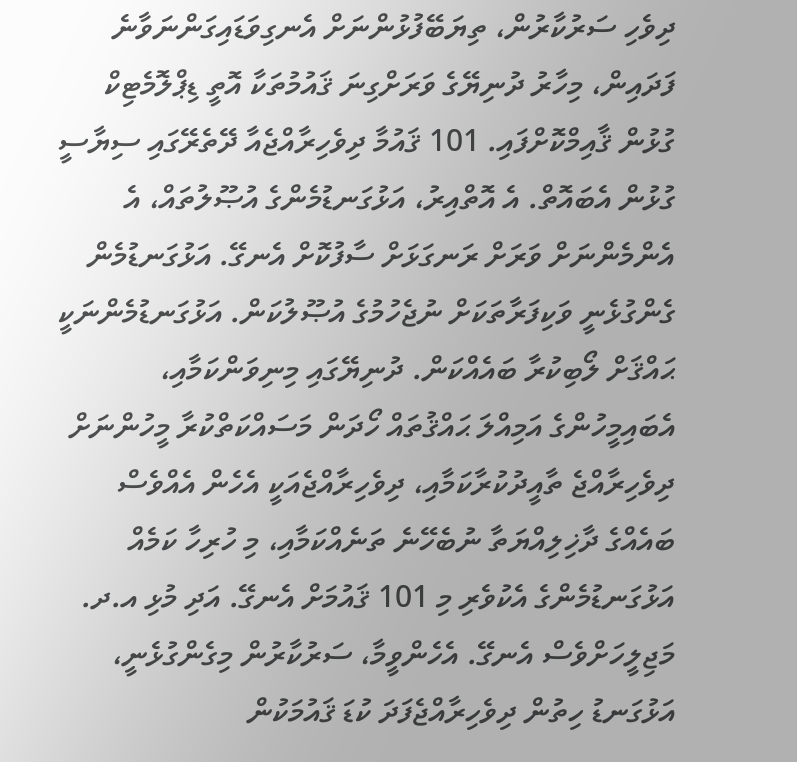ދިވެހި ސަރުކާރުން، ތިޔަބޭފުޅުންނަށް އެނގިވަޑައިގަންނަވާނެ ފަދައިން، މިހާރު ދުނިޔޭގެ ވަރަށްގިނަ ޤައުމުތަކާ އޮތީ ޑިޕްލޮމެޓިކް ގުޅުން ޤާއިމްކޮށްފައި. 101 ޤައުމާ ދިވެހިރާއްޖެއާ ދޭތެރޭގައި ސިޔާސީ ގުޅުން އެބައޮތް. އެ އޮތްއިރު، އަޅުގަނޑުމެންގެ އުޞޫލުތައް، އެ އެންމެންނަށް ވަރަށް ރަނގަޅަށް ސާފުކޮށް އެނގޭ. އަޅުގަނޑުމެން ގެންގުޅެނީ ވަކިފަރާތަކަށް ނުޖެހުމުގެ އުޞޫލުކަން. އަޅުގަނޑުމެންނަކީ ޙައްޤަށް ލޯބިކުރާ ބައެއްކަން. ދުނިޔޭގައި މިނިވަންކަމާއި، އެބައިމީހުންގެ އަމިއްލަ ޙައްޤުތައް ހޯދަން މަސައްކަތްކުރާ މީހުންނަށް ދިވެހިރާއްޖެ ތާއީދުކުރާކަމާއި، ދިވެހިރާއްޖެއަކީ އެހެން އެއްވެސް ބައެއްގެ ދާޚިލިއްޔަތާ ނުބެހޭނެ ތަނެއްކަމާއި، މި ހުރިހާ ކަމެއް އަޅުގަނޑުމެންގެ އެކުވެރި މި 101 ޤައުމަށް އެނގޭ. އަދި މުޅި އ.ދ. މަޖިލީހަށްވެސް އެނގޭ. އެހެންވީމާ، ސަރުކާރުން މިގެންގުޅެނީ، އަޅުގަނޑު ހިތުން ދިވެހިރާއްޖެފަދަ ކުޑަ ޤައުމަކުން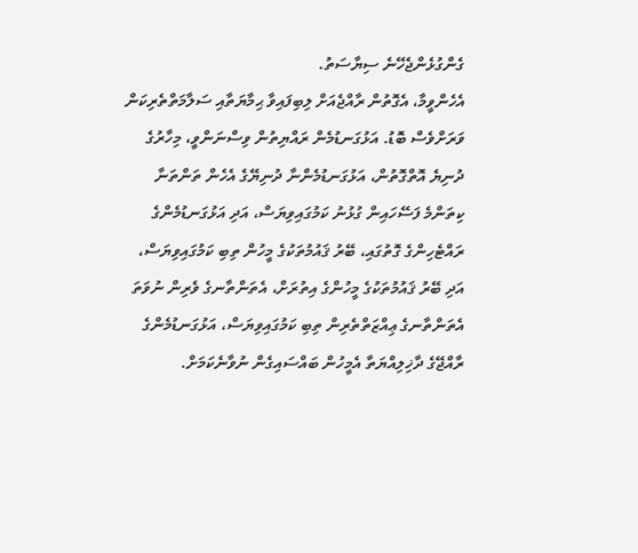ގެންގުޅެންޖެހޭނެ ސިޔާސަތު.
އެހެންވީމާ، އެގޮތުން ރާއްޖެއަށް ލިބިފައިވާ ޙިމާޔަތާއި ސަލާމަތްތެރިކަން ވަރަށްވެސް ބޮޑު. އަޅުގަނޑުމެން ރައްޔިތުން ވިސްނަންވީ، މިހާރުގެ ދުނިޔެ އޮތްގޮތުން، އަޅުގަނޑުމެންނާ ދުނިޔޭގެ އެހެން ތަންތަނާ ކިތަންމެ ފަސޭހައިން ގުޅުނު ކަމުގައިވިޔަސް، އަދި އަޅުގަނޑުމެންގެ ރައްޓެހިންގެ ގޮތުގައި، ބޭރު ޤައުމުތަކުގެ މީހުން ތިބި ކަމުގައިވިޔަސް، އަދި ބޭރު ޤައުމުތަކުގެ މީހުންގެ އިތުރަށް، އެތަންތާނގެ ވެރިން ނުވަތަ އެތަންތާނގެ ޢިއްޒަތްތެރިން ތިބި ކަމުގައިވިޔަސް، އަޅުގަނޑުމެންގެ ރާއްޖޭގެ ދާޚިލިއްޔަތާ އެމީހުން ބައްސައިގެން ނުވާނެކަމަށް.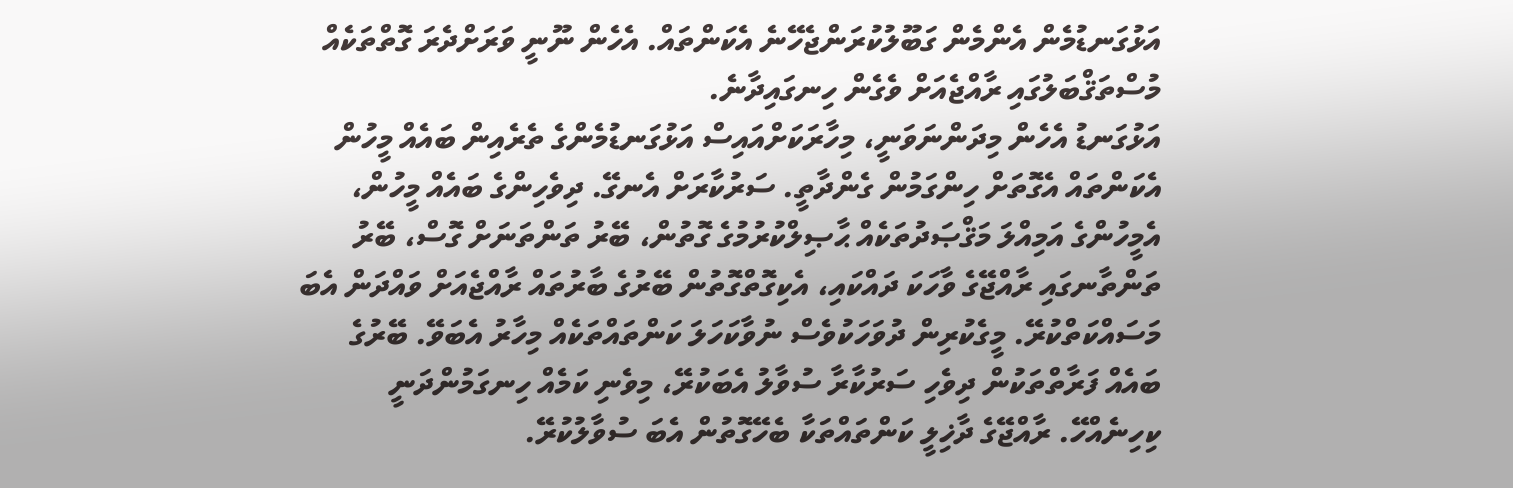އަޅުގަނޑުމެން އެންމެން ގަބޫލުކުރަންޖެހޭނެ އެކަންތައް. އެހެން ނޫނީ ވަރަށްދެރަ ގޮތްތަކެއް މުސްތަޤްބަލުގައި ރާއްޖެއަށް ވެގެން ހިނގައިދާނެ.
އަޅުގަނޑު އެހެން މިދަންނަވަނީ، މިހާރަކަށްއައިސް އަޅުގަނޑުމެންގެ ތެރެއިން ބައެއް މީހުން އެކަންތައް އެގޮތަށް ހިންގަމުން ގެންދާތީ. ސަރުކާރަށް އެނގޭ. ދިވެހިންގެ ބައެއް މީހުން، އެމީހުންގެ އަމިއްލަ މަޤްޞަދުތަކެއް ޙާޞިލްކުރުމުގެ ގޮތުން، ބޭރު ތަންތަނަށް ގޮސް، ބޭރު ތަންތާނގައި ރާއްޖޭގެ ވާހަކަ ދައްކައި، އެކިގޮތްގޮތުން ބޭރުގެ ބާރުތައް ރާއްޖެއަށް ވައްދަން އެބަ މަސައްކަތްކުރޭ. މީގެކުރިން ދުވަހަކުވެސް ނުވާކަހަލަ ކަންތައްތަކެއް މިހާރު އެބަވޭ. ބޭރުގެ ބައެއް ފަރާތްތަކުން ދިވެހި ސަރުކާރާ ސުވާލު އެބަކުރޭ، މިވެނި ކަމެއް ހިނގަމުންދަނީ ކިހިނެއްހޭ. ރާއްޖޭގެ ދާޚިލީ ކަންތައްތަކާ ބެހޭގޮތުން އެބަ ސުވާލުކުރޭ.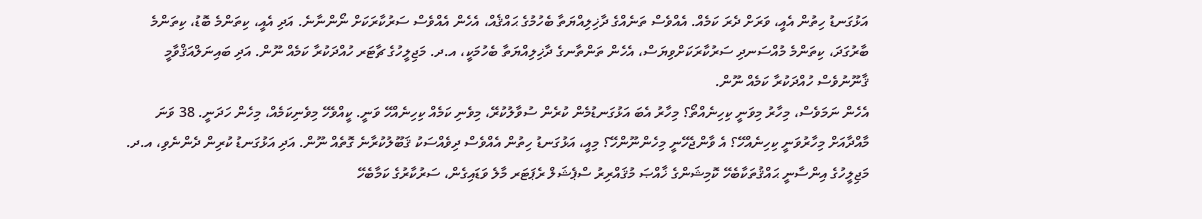އަޅުގަނޑު ހިތުން އެއީ، ވަރަށް ދެރަ ކަމެއް. އެއްވެސް ތަނެއްގެ ދާޚިލިއްޔަތާ ބެހުމުގެ ޙައްޤެއް، އެހެން އެއްވެސް ސަރުކާރަކަށް ނޯންނާނެ. އަދި އެއީ، ކިތަންމެ ބޮޑު، ކިތަންމެ ބާރުގަދަ، ކިތަންމެ މުއްސަނދި ސަރުކާރަކަށްވިޔަސް، އެހެން ތަންތާނގެ ދާޚިލިއްޔަތާ ބެހުމަކީ، އ.ދ. މަޖިލީހުގެ ޗާޓަރ ހުއްދަކުރާ ކަމެއް ނޫން. އަދި ބައިނަލްއަޤްވާމީ ޤާނޫނުވެސް ހުއްދަކުރާ ކަމެއް ނޫން.
އެހެން ނަމަވެސް، މިހާރު މިވަނީ ކިހިނެއްތޯ؟ މިހާރު އެބަ އަޅުގަނޑުމެން ކުރެން ސުވާލުކުރޭ، މިވެނި ކަމެއް ކިހިނެއްހޭ ވަނީ. ކީއްވެހޭ މިވެނިކަމެއް، މިހެން ހަދަނީ. 38 ވަނަ މާއްދާއަށް މިހާރުވަނީ ކިހިނެއްހޭ؟ އެ ވާންޖެހޭނީ މިހެންނޫންހޭ؟ މިއީ، އަޅުގަނޑު ހިތުން އެއްވެސް ދިވެއްސަކު ޤަބޫލުކުރާނެ ގޮތެއް ނޫން. އަދި އަޅުގަނޑު ކުރިން ދެންނެވި، އ.ދ. މަޖިލީހުގެ އިންސާނީ ޙައްޤުތަކާބެހޭ ކޮމިޝަންގެ ޚާއްޞަ މުޤައްރިރު ސްޕެޝަލް ރެޕަޓަރ މާލެ ވަޑައިގެން، ސަރުކާރުގެ ކަމާބެހޭ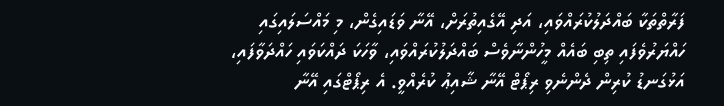ފަރާތްތަކާ ބައްދަލުކުރައްވައި، އަދި އޭގެއިތުރަށް، އޭނާ ވަޑައިގެން، މި މައްސަލައިގައި ހައްޔަރުވެފައި ތިބި ބައެއް މީހުންނާވެސް ބައްދަލުކުރައްވައި، ވާހަކަ ދައްކަވައި ހައްދަވާފައި، އަޅުގަނޑު ކުރިން ދެންނެވި ރިޕޯޓް އޭނާ ޝާއިޢު ކުރެއްވީ. އެ ރިޕޯޓްގައި އޭނާ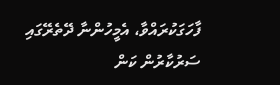ފާހަގަކުރައްވާ، އެމީހުންނާ ދޭތެރޭގައި ސަރުކާރުން ކަން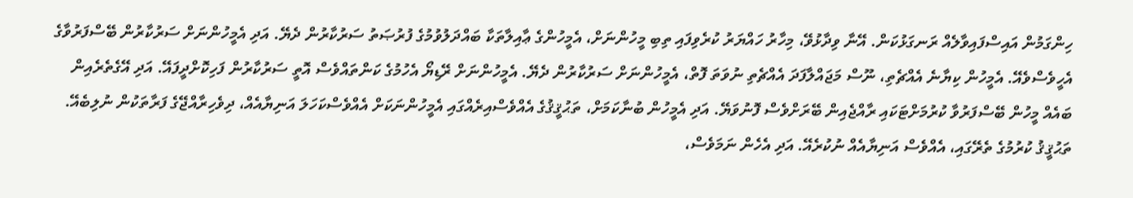ހިންގަމުން އައިސްފައިވާލެއް ރަނގަޅުކަން. އޭނާ ވިދާޅުވޭ، މިހާރު ހައްޔަރު ކުރެވިފައި ތިބި މީހުންނަށް، އެމީހުންގެ ޢާއިލާތަކާ ބައްދަލުވުމުގެ ފުރުޞަތު ސަރުކާރުން ދެޔޭ. އަދި އެމީހުންނަށް ސަރުކާރުން ބޭސްފަރުވާގެ އެހީވެސްވެއޭ. އެމީހުން ކިޔާނެ އެއްޗެތި، ނޫސް މަޖައްލާފަދަ އެއްޗެތި ނުވަތަ ފޮތް، އެމީހުންނަށް ސަރުކާރުން ދެޔޭ. އެމީހުންނަށް ރޭޑިޔޯ އެހުމުގެ ކަންތައްވެސް އޮތީ ސަރުކާރުން ފަހިކޮށްދީފައޭ. އަދި އޭގެތެރެއިން ބައެއް މީހުން ބޭސްފަރުވާ ކުރުމަށްޓަކައި ރާއްޖެއިން ބޭރަށްވެސް ފޮނުވަޔޭ. އަދި އެމީހުން ބުނާކަމަށް، ތަޙުޤީޤުގެ އެއްވެސްއިރެއްގައި އެމީހުންނަކަށް އެއްވެސްކަހަލަ އަނިޔާއެއް، ދިވެހިރާއްޖޭގެ ފަރާތަކުން ނުލިބެއޭ. ތަޙުޤީޤު ކުރުމުގެ ތެރޭގައި، އެއްވެސް އަނިޔާއެއް ނުކުރެއޭ. އަދި އެހެން ނަމަވެސް،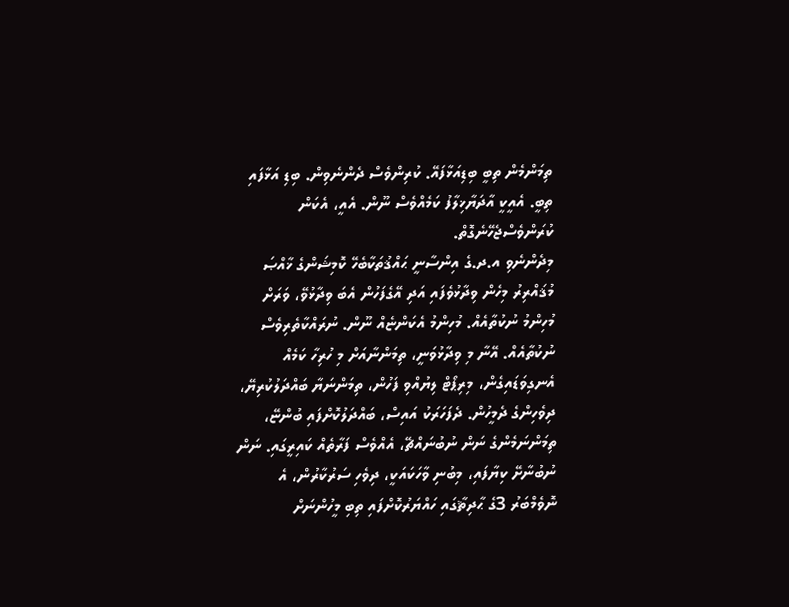ތިމަންމެން ތިބީ ބިޑިއަޅާފައޭ. ކުރިންވެސް ދެންނެވިން. ބިޑި އަޅާފައި ތިބީ. އެއީކީ އާދަޔާޚިލާފު ކަމެއްވެސް ނޫން. އެއީ، އެކަން ކުރަންވެސްޖެހޭނެގޮތް.
މިދެންނެވި އ.ދ.ގެ އިންސާނީ ޙައްޤުތަކާބެހޭ ކޮމިޝަންގެ ޚާއްޞަ މުޤައްރިރު މިހެން ވިދާޅުވެފައި އަދި އޭގެފަހުން އެބަ ވިދާޅުވޭ، ވަރަށް މުހިންމު ނުކުތާއެއް. މުހިންމު އެކަންޏެއް ނޫން. ނުރައްކާތެރިވެސް ނުކުތާއެއް. އޭނާ މި ވިދާޅުވަނީ، ތިމަންނާއަށް މި ހުރިހާ ކަމެއް އެނގިވަޑައިގެން، މިރިޕޯޓް ލިޔުއްވި ފަހުން، ތިމަންނަޔާ ބައްދަލުކުރިޔޭ، ދިވެހިންގެ ދެމީހުން. ދެފަހަރަކު އައިސް، ބައްދަލުކޮށްފައި ބުންޏޭ، ތިމަންނަމެންގެ ނަން ނުބުނައްޗޭ، އެއްވެސް ފަރާތެއް ކައިރީގައި. ނަން ނުބުނާށޭ ކިޔާފައި، މިބުނި ވާހަކައަކީ، ދިވެހި ސަރުކާރުން، އެ ނޮވެމްބަރު 3ގެ ޙާދިޘާގައި ހައްޔަރުކޮށްފައި ތިބި މީހުންނަށް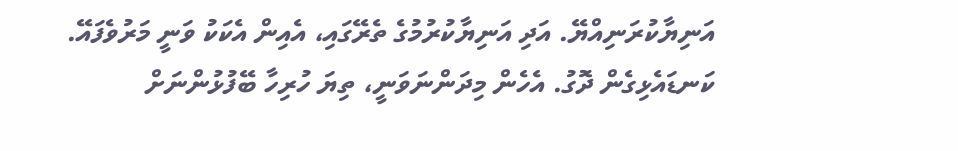އަނިޔާކުރަނިއްޔޭ. އަދި އަނިޔާކުރުމުގެ ތެރޭގައި، އެއިން އެކަކު ވަނީ މަރުވެފައޭ. ކަނޑައެޅިގެން ދޮގު. އެހެން މިދަންނަވަނީ، ތިޔަ ހުރިހާ ބޭފުޅުންނަށް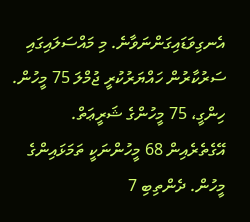އެނގިވަޑައިގަންނަވާނެ. މި މައްސަލައިގައި ސަރުކާރުން ހައްޔަރުކުރީ ޖުމްލަ 75 މީހުން. ހިންގީ، 75 މީހުންގެ ޝަރީޢަތް. އޭގެތެރެއިން 68 މީހުންނަކީ ތަމަޅައިންގެ މީހުން. ދެންތިބި 7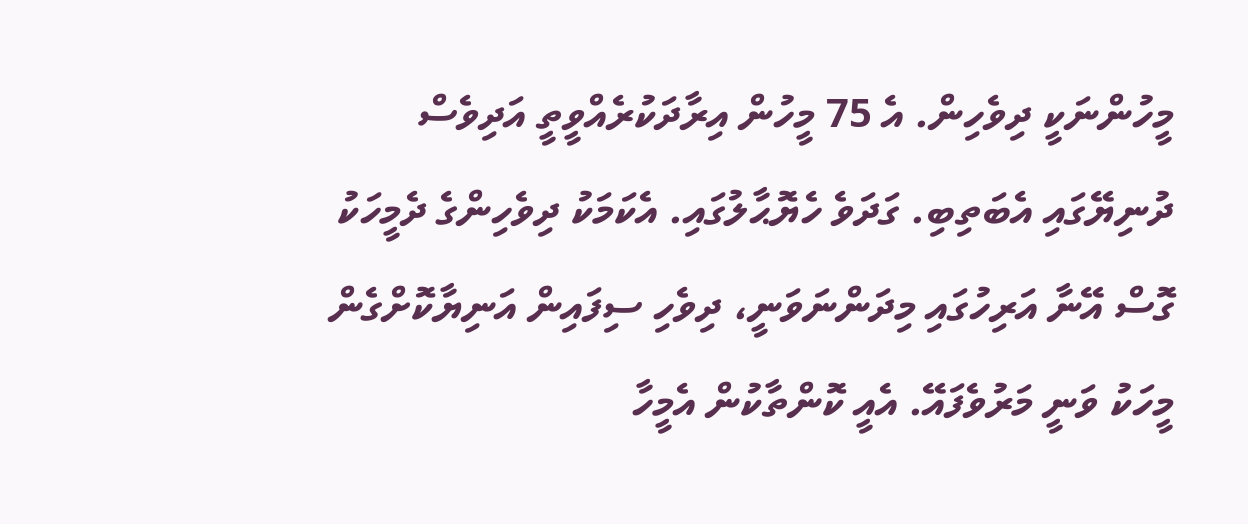މީހުންނަކީ ދިވެހިން. އެ 75 މީހުން އިރާދަކުރެއްވީތީ އަދިވެސް ދުނިޔޭގައި އެބަތިބި. ގަދަވެ ހެޔޮޙާލުގައި. އެކަމަކު ދިވެހިންގެ ދެމީހަކު ގޮސް އޭނާ އަރިހުގައި މިދަންނަވަނީ، ދިވެހި ސިފައިން އަނިޔާކޮށްގެން މީހަކު ވަނީ މަރުވެފައޭ. އެއީ ކޮންތާކުން އެމީހާ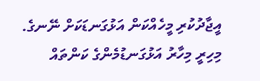އީޖާދުކުރި މީހެއްކަން އަޅުގަނޑަކަށް ނޭނގެ.
މިހިރީ މިހާރު އަޅުގަނޑުމެންގެ ކަންތައް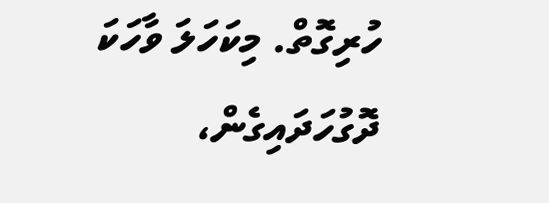ހުރިގޮތް. މިކަހަލަ ވާހަކަ ދޮގުހަދައިގެން،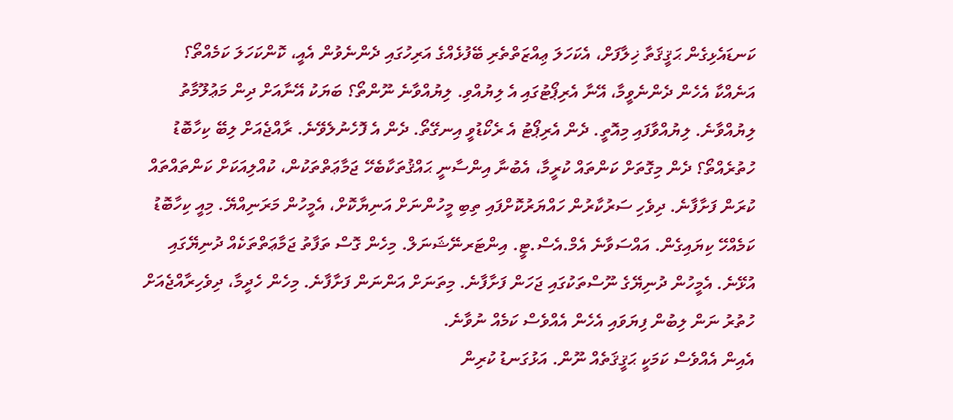ކަނޑައެޅިގެން ޙަޤީޤަތާ ޚިލާފަށް، އެކަހަލަ ޢިއްޒަތްތެރި ބޭފުޅެއްގެ އަރިހުގައި ދެންނެވުން އެއީ، ކޮންކަހަލަ ކަމެއްތޯ؟ އަނެއްކާ އެހެން ދެންނެވީމާ، އޭނާ އެރިޕޯޓުގައި އެ ލިޔުއްވި. ލިޔުއްވާނެ ނޫންތޯ؟ ބަޔަކު އޭނާއަށް ދިން މަޢުލޫމާތު ލިޔުއްވާނެ. ލިޔުއްވާފައި މިއޮތީ. ދެން އެރިޕޯޓު އެ ރެކޯޑުވީ އިނގޭތޯ. ދެން އެ ފޮހެނުލެވޭނެ. ރާއްޖެއަށް ލިބޭ ކިހާބޮޑު ހުތުރެއްތޯ؟ ދެން މިގޮތަށް ކަންތައް ކުރީމާ، އެބުނާ އިންސާނީ ޙައްޤުތަކާބެހޭ ޖަމާޢަތްތަކުން، ކުއްލިއަކަށް ކަންތައްތައް ކުރަން ފަށާފާނެ. ދިވެހި ސަރުކާރުން ހައްޔަރުކޮށްފައި ތިބި މީހުންނަށް އަނިޔާކޮށް، އެމީހުން މަރަނިއްޔޭ. މިއީ ކިހާބޮޑު ކަމެއްހޭ ކިޔައިގެން. އައްސަވާނެ އެމް.އެސް.ޓީ. އިންޓަރނޭޝަނަލް. މިހެން ގޮސް ތަފާތު ޖަމާޢަތްތަކެއް ދުނިޔޭގައި އުޅޭނެ. އެމީހުން ދުނިޔޭގެ ނޫސްތަކުގައި ޖަހަން ފަށާފާނެ. މިތަނަށް އަންނަން ފަށާފާނެ. މިހެން ހެދީމާ، ދިވެހިރާއްޖެއަށް ހުތުރު ނަން ލިބުން ފިޔަވައި އެހެން އެއްވެސް ކަމެއް ނުވާނެ.
އެއިން އެއްވެސް ކަމަކީ ޙަޤީޤަތެއް ނޫން. އަޅުގަނޑު ކުރިން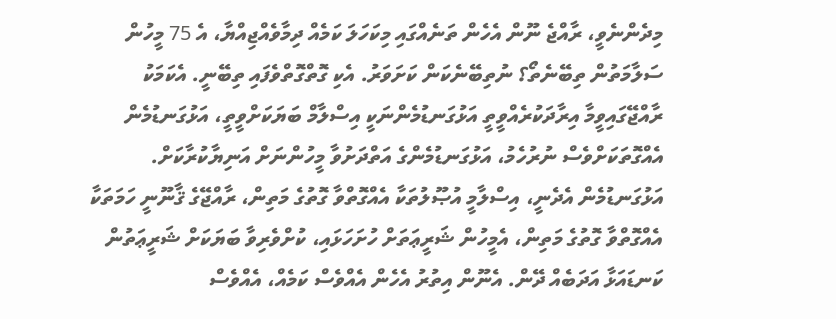މިދެންނެވީ، ރާއްޖެ ނޫން އެހެން ތަނެއްގައި މިކަހަލަ ކަމެއް ދިމާވެއްޖިއްޔާ، އެ 75 މީހުން ސަލާމަތުން ތިބޭނެތޯ؟ ނުތިބޭނެކަން ކަށަވަރު. އެކި ގޮތްގޮތްވެފައި ތިބޭނީ. އެކަމަކު ރާއްޖޭގައިވީމާ އިރާދަކުރެއްވީތީ އަޅުގަނޑުމެންނަކީ އިސްލާމް ބަޔަކަށްވީތީ، އަޅުގަނޑުމެން އެއްގޮތަކަށްވެސް ނުރުހެމު، އަޅުގަނޑުމެންގެ އަތްދަށުވާ މީހުންނަށް އަނިޔާކުރާކަށް. އަޅުގަނޑުމެން އެދެނީ، އިސްލާމީ އުޞޫލުތަކާ އެއްގޮތްވާ ގޮތުގެ މަތިން، ރާއްޖޭގެ ޤާނޫނީ ހަމަތަކާ އެއްގޮތްވާ ގޮތުގެ މަތިން، އެމީހުން ޝަރީޢަތަށް ހުށަހަޅައި، ކުށްވެރިވާ ބަޔަކަށް ޝަރީޢަތުން ކަނޑައަޅާ އަދަބެއް ދޭން. އެނޫން އިތުރު އެހެން އެއްވެސް ކަމެއް، އެއްވެސް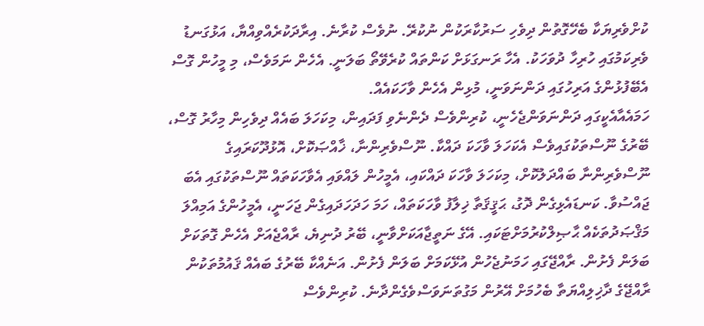ކުށްވެރިޔަކާ ބެހޭގޮތުން ދިވެހި ސަރުކާރަކުން ނުކުރޭ. ނުވެސް ކުރާނެ. އިރާދަކުރެއްވިއްޔާ، އަޅުގަނޑު ވެރިކަމުގައި ހުރިހާ ދުވަހަކު. އެހާ ރަނގަޅަށް ކަންތައް ކުރެވޭތޯ ބަލަނީ. އެހެން ނަމަވެސް، މި މީހުން ގޮސް އެބޭފުޅުންގެ އަރިހުގައި ދަންނަވަނީ، މުޅިން އެހެން ވާހަކައެއް.
ހަމައެއާއެކީގައި ދަންނަވަންޖެހެނީ، ކުރިންވެސް ދެންނެވި ފަދައިން، މިކަހަލަ ބައެއް ދިވެހިން މިހާރު ގޮސް، ބޭރުގެ ނޫސްތަކުގައިވެސް އެކަހަލަ ވާހަކަ ދައްކާ. ނޫސްވެރިންނާ، ޚާއްޞަކޮށް، އޮޅުދޫކަރައިގެ ނޫސްވެރިންނާ ބައްދަލުކޮށް، މިކަހަލަ ވާހަކަ ދައްކައި، އެމީހުން ލައްވައި އެވާހަކަތައް ނޫސްތަކުގައި އެބަ ޖައްސުވާ. ކަނޑައެޅިގެން ދޮގު، ޙަޤީޤަތާ ޚިލާފު ވާހަކަތައް، ހަމަ ހަދަހަދައިގެން ޖަހަނީ، އެމީހުންގެ އަމިއްލަ މަޤްޞަދުތަކެއް ޙާޞިލްކުރުމަށްޓަކައި. އޭގެ ނަތީޖާއަކަށްވާނީ، ބޭރު ދުނިޔެ، ރާއްޖެއަށް އެހެން ގޮތަކަށް ބަލަން ފެށުން. ރާއްޖޭގައި ހަމަނުޖެހުން އުޅޭކަމަށް ބަލަން ފެށުން. އަނެއްކާ ބޭރުގެ ބައެއް ޤައުމުތަކުން ރާއްޖޭގެ ދާޚިލިއްޔަތާ ބެހުމަށް އޭރުން މަގުތަނަވަސްވެގެންދާނެ. ކުރިންވެސް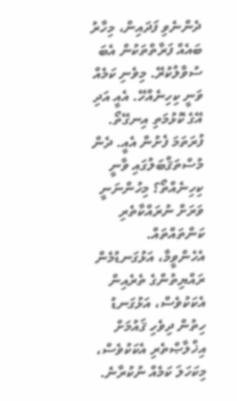ދެންނެވި ފަދައިން، މިހާރު ބައެއް ފަރާތްތަކުން އެބަ ސުވާލުކުރޭ. މިވެނި ކަމެއް ވަނީ ކިހިނެއްހޭ. އެއީ އަދި އޭގެ ކޮޅުމަތި އިނގޭތޯ. ފުރަތަމަ ފެށުން އެއީ. ދެން މުސްތަޤްބަލުގައި ވާނީ ކިހިނެއްތޯ؟ މިހުންނަނީ ވަރަށް ނުރައްކާތެރި ކަންތައްތައް.
އެހެންވީމާ، އަޅުގަނޑުމެން ރައްޔިތުންގެ ތެރެއިން އެކަކުވެސް، އަޅުގަނޑު ހިތުން ދިވެހި ޤައުމަށް އިޚްލާޞްތެރި އެކަކުވެސް، މިކަހަލަ ކަމެއް ނުކުރާނެ.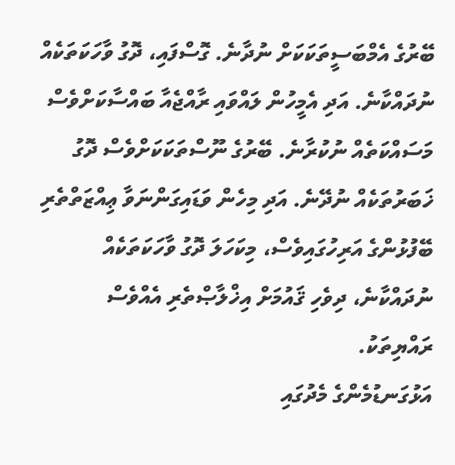ބޭރުގެ އެމްބަސީތަކަކަށް ނުދާނެ. ގޮސްފައި، ދޮގު ވާހަކަތަކެއް ނުދައްކާނެ. އަދި އެމީހުން ލައްވައި ރާއްޖެއާ ބައްސާކަށްވެސް މަސައްކަތެއް ނުކުރާނެ. ބޭރުގެ ނޫސްތަކަކަށްވެސް ދޮގު ޚަބަރުތަކެއް ނުދޭނެ. އަދި މިހެން ވަޑައިގަންނަވާ ޢިއްޒަތްތެރި ބޭފުޅުންގެ އަރިހުގައިވެސް، މިކަހަލަ ދޮގު ވާހަކަތަކެއް ނުދައްކާނެ، ދިވެހި ޤައުމަށް އިޚްލާޞްތެރި އެއްވެސް ރައްޔިތަކު.
އަޅުގަނޑުމެންގެ މެދުގައި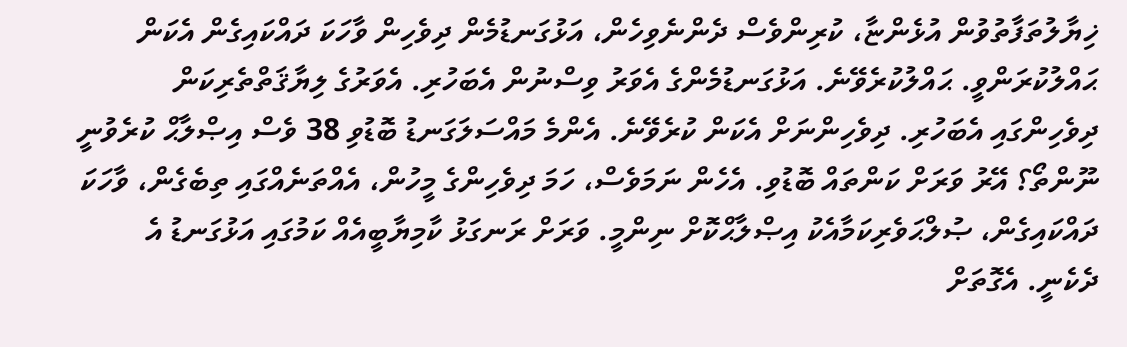ޚިޔާލުތަފާތުވުން އުޅެންޏާ، ކުރިންވެސް ދެންނެވިހެން، އަޅުގަނޑުމެން ދިވެހިން ވާހަކަ ދައްކައިގެން އެކަން ޙައްލުކުރަންވީ. ޙައްލުކުރެވޭނެ. އަޅުގަނޑުމެންގެ އެވަރު ވިސްނުން އެބަހުރި. އެވަރުގެ ލިޔާޤަތްތެރިކަން ދިވެހިންގައި އެބަހުރި. ދިވެހިންނަށް އެކަން ކުރެވޭނެ. އެންމެ މައްސަލަގަނޑު ބޮޑުވި 38 ވެސް އިޞްލާޙް ކުރެވުނީ ނޫންތޯ؟ އޭރު ވަރަށް ކަންތައް ބޮޑުވި. އެހެން ނަމަވެސް، ހަމަ ދިވެހިންގެ މީހުން، އެއްތަނެއްގައި ތިބެގެން، ވާހަކަ ދައްކައިގެން، ޞުލްޙަވެރިކަމާއެކު އިޞްލާޙްކޮށް ނިންމީ. ވަރަށް ރަނގަޅު ކާމިޔާބީއެއް ކަމުގައި އަޅުގަނޑު އެ ދެކެނީ. އެގޮތަށް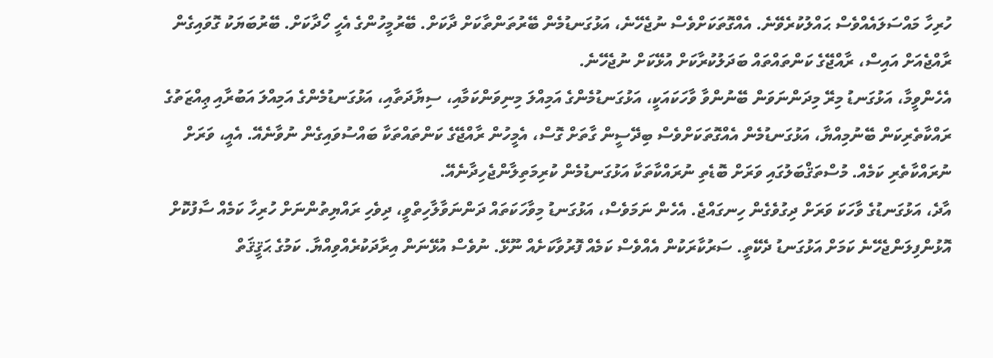ހުރިހާ މައްސަލައެއްވެސް ޙައްލުކުރެވޭނެ. އެއްގޮތަކަށްވެސް ނުޖެހޭނެ، އަޅުގަނޑުމެން ބޭރުތަންތާކަށް ދާކަށް. ބޭރުމީހުންގެ އެހީ ހޯދާކަށް. ބޭރުބަޔަކު ގޮވައިގެން ރާއްޖެއަށް އައިސް، ރާއްޖޭގެ ކަންތައްތައް ބަދަލުކުރާކަށް އުޅޭކަށް ނުޖެހޭނެ.
އެހެންވީމާ، އަޅުގަނޑު މިރޭ މިދަންނަވަން ބޭނުންވާ ވާހަކައަކީ، އަޅުގަނޑުމެންގެ އަމިއްލަ މިނިވަންކަމާއި، ސިޔާދަތާއި، އަޅުގަނޑުމެންގެ އަމިއްލަ އަބުރާއި ޢިއްޒަތުގެ ރައްކާތެރިކަން ބޭނުމިއްޔާ، އަޅުގަނޑުމެން އެއްގޮތަކަށްވެސް ބިދޭސީން ގާތަށް ގޮސް، އެމީހުން ރާއްޖޭގެ ކަންތައްތަކާ ބައްސުވައިގެން ނުވާނެއޭ. އެއީ، ވަރަށް ނުރައްކާތެރި ކަމެއް. މުސްތަޤްބަލުގައި ވަރަށް ބޮޑެތި ނުރައްކާތަކާ އަޅުގަނޑުމެން ކުރިމަތިލާންޖެހިދާނެއޭ.
އާދެ، އަޅުގަނޑުގެ ވާހަކަ ވަރަށް ދިގުވެގެން ހިނގައްޖެ. އެހެން ނަމަވެސް، އަޅުގަނޑު މިވާހަކަތައް ދަންނަވާލާހިތްވީ، ދިވެހި ރައްޔިތުންނަށް ހުރިހާ ކަމެއް ސާފުކޮށް އޮޅުންފިލަންޖެހޭނެ ކަމަށް އަޅުގަނޑު ދެކޭތީ. ސަރުކާރަކުން އެއްވެސް ކަމެއް ފޮރުވާކަށެއް ނޫޅޭ. ނުވެސް އުޅޭނަން އިރާދަކުރެއްވިއްޔާ. ކަމުގެ ޙަޤީޤަތް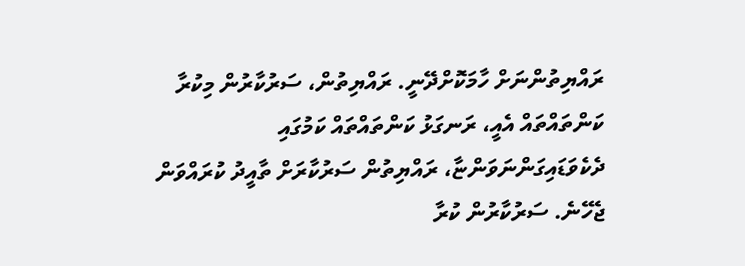ރައްޔިތުންނަށް ހާމަކޮށްދޭނީ. ރައްޔިތުން، ސަރުކާރުން މިކުރާ ކަންތައްތައް އެއީ، ރަނގަޅު ކަންތައްތައް ކަމުގައި ދެކެވަޑައިގަންނަވަންޏާ، ރައްޔިތުން ސަރުކާރަށް ތާއީދު ކުރައްވަން ޖެހޭނެ. ސަރުކާރުން ކުރާ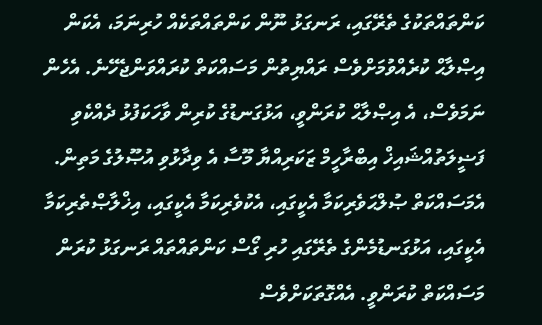ކަންތައްތަކުގެ ތެރޭގައި، ރަނގަޅު ނޫން ކަންތައްތަކެއް ހުރިނަމަ، އެކަން އިޞްލާޙް ކުރެއްވުމަށްވެސް ރައްޔިތުން މަސައްކަތް ކުރައްވަންޖެހޭނެ. އެހެން ނަމަވެސް، އެ އިޞްލާޙް ކުރަންވީ، އަޅުގަނޑުގެ ކުރިން ވާހަކަފުޅު ދެއްކެވި ފަޟީލަތުއްޝައިޚް އިބްރާހީމް ޒަކަރިއްޔާ މޫސާ އެ ވިދާޅުވި އުޞޫލުގެ މަތިން. އެމަސައްކަތް ޞުލްޙަވެރިކަމާ އެކީގައި، އެކުވެރިކަމާ އެކީގައި، އިޚްލާޞްތެރިކަމާ އެކީގައި، އަޅުގަނޑުމެންގެ ތެރޭގައި ހުރި ގޯސް ކަންތައްތައް ރަނގަޅު ކުރަން މަސައްކަތް ކުރަންވީ. އެއްގޮތަކަށްވެސް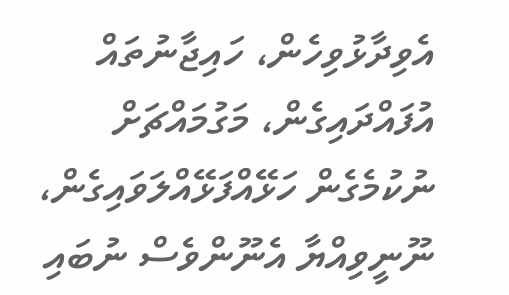އެވިދާޅުވިހެން، ހައިޖާނުތައް އުފައްދައިގެން، މަގުމައްޗަށް ނުކުމެގެން ހަޅޭއްފަޅޭއްލަވައިގެން، ނޫނީވިއްޔާ އެނޫންވެސް ނުބައި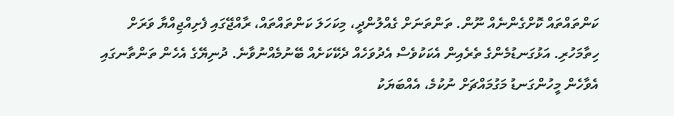ކަންތައްތައް ކޮށްގެންނެއް ނޫން. ތަންތަނަށް ގެއްލުންދީ، މިކަހަލަ ކަންތައްތައް، ރާއްޖޭގައި ފެށިއްޖިއްޔާ ވަރަށް ހިތާމަހުރި. އަޅުގަނޑުމެންގެ ތެރެއިން އެކަކުވެސް އެދުވަހެއް ދެކޭކަށެއް ބޭނުމެއްނުވާނެ. ދުނިޔޭގެ އެހެން ތަންތާނގައި އެވާހެން މީހުންގަނޑު މަގުމައްޗަށް ނުކުމެ، އެއްބަޔަކު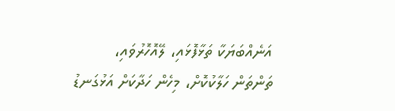އަނެއްބަޔަކާ ތަޅާފޮޅައި، ލޭއޮހޮރުވައި، ތަންތަން ހަލާކުކޮށް، މިހެން ހަދާކަށް އަޅުގަނޑު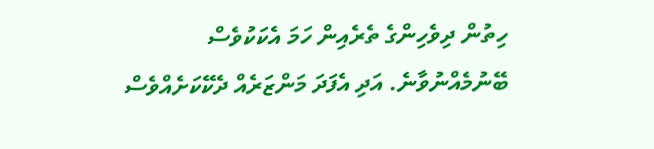ހިތުން ދިވެހިންގެ ތެރެއިން ހަމަ އެކަކުވެސް ބޭނުމެއްނުވާނެ. އަދި އެފަދަ މަންޒަރެއް ދެކޭކަށެއްވެސް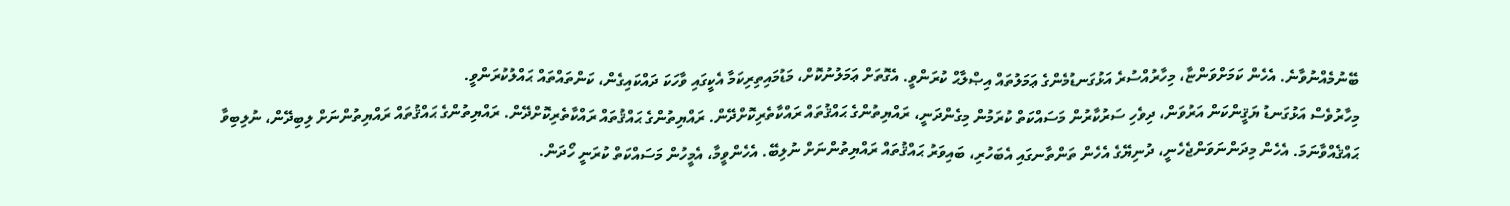ބޭނުމެއްނުވާނެ. އެހެން ކަމަށްވަންޏާ، މިހާރުއްސުރެ އަޅުގަނޑުމެންގެ ޢަމަލުތައް އިޞްލާޙް ކުރަންވީ. އެގޮތަށް ޢަމަލުނުކޮށް، މަޑުމައިތިރިކަމާ އެކީގައި ވާހަކަ ދައްކައިގެން، ކަންތައްތައް ޙައްލުކުރަންވީ.
މިހާރުވެސް އަޅުގަނޑު ޔަޤީންކަން އަރުވަން، ދިވެހި ސަރުކާރުން މަސައްކަތް ކުރަމުން މިގެންދަނީ، ރައްޔިތުންގެ ޙައްޤުތައް ރައްކާތެރިކޮށްދޭން. ރައްޔިތުންގެ ޙައްޤުތައް ރައްކާތެރިކޮށްދޭން. ރައްޔިތުންގެ ޙައްޤުތައް ރައްޔިތުންނަށް ލިބިދޭން، ނުލިބިވާ ޙައްޤެއްވާނަމަ. އެހެން މިދަންނަވަންޖެހެނީ، ދުނިޔޭގެ އެހެން ތަންތާނގައި އެބަހުރި، ބައިވަރު ޙައްޤުތައް ރައްޔިތުންނަށް ނުލިބޭ. އެހެންވީމާ، އެމީހުން މަސައްކަތް ކުރަނީ ހޯދަން.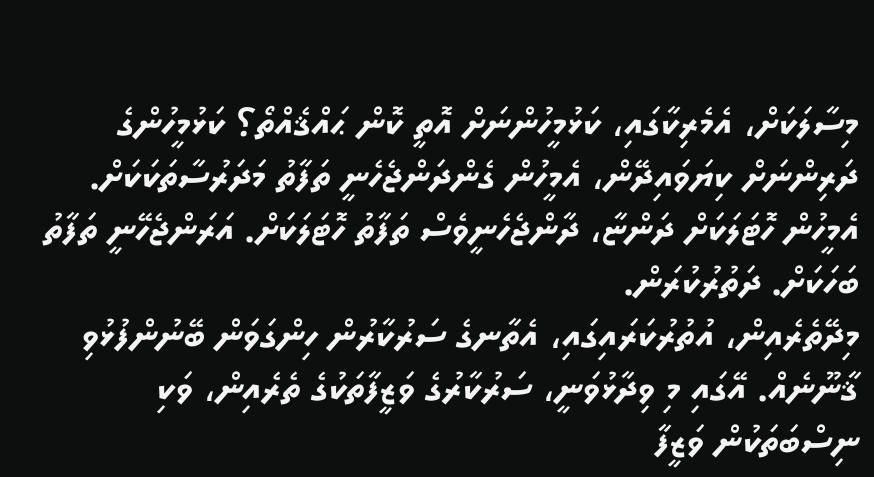މިސާލަކަށް، އެމެރިކާގައި، ކަޅުމީހުންނަށް އޮތީ ކޮން ޙައްޤެއްތޯ؟ ކަޅުމީހުންގެ ދަރިންނަށް ކިޔަވައިދޭން، އެމީހުން ގެންދަންޖެހެނީ ތަފާތު މަދަރުސާތަކަކަށް. އެމީހުން ހޮޓަލަކަށް ދަންޏާ، ދާންޖެހެނީވެސް ތަފާތު ހޮޓަލަކަށް. އަރަންޖެހޭނީ ތަފާތު ބަހަކަށް. ދަތުރުކުރަން.
މިދޭތެރެއިން، އުތުރުކަރައިގައި، އެތާނގެ ސަރުކާރުން ހިންގަވަން ބޭނުންފުޅުވި ޤާނޫނެއް. އޭގައި މި ވިދާޅުވަނީ، ސަރުކާރުގެ ވަޒީފާތަކުގެ ތެރެއިން، ވަކި ނިސްބަތަކުން ވަޒީފާ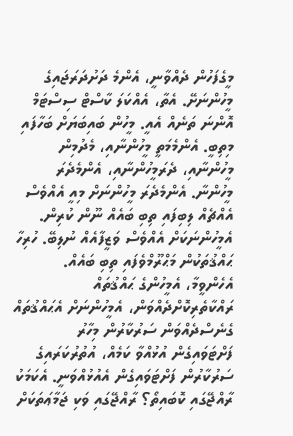މީގެފަހުން ދެއްވާނީ، އެންމެ ދަށުދަރަޖައިގެ މީހުންނަށޭ. އެތާ، އެއްކަލަ ކާސްޓް ސިސްޓަމް އޮންނަ ތަނެއް އެއީ. މީހުން ބައިބަޔަށް ބަހާފައި މިތިބީ. އެންމެމަތީ މީހުންނާއި، މެދުމިން މީހުންނާއި، ދެރަމީހުންނާއި، އެންމެދެރަ މީހުންނާ. އެންމެދެރަ މީހުންނަށް މިއީ އެއްވެސް އެއްޗެއް ލިބިފައި ތިބި ބައެއް ނޫން ކުރިން. އެމީހުންނަކަށް އެއްވެސް ވަޒީފާއެއް ނުލިބޭ. ހުރިހާ ޙައްޤުތަކުން މަޙްރޫމްވެފައި ތިބި ބައެއް. އެހެންވީމާ، އެމީހުންގެ ޙައްޤުތައް ރައްކާތެރިކޮށްދެއްވަން، އެމީހުންނަށް އެޙައްޤުތައް ގެނެސްދެއްވަން ސަރުކާރުން މިހާރު ފަށްޓަވައިގެން އުޅުއްވާ ކަމެއް، އުތުރުކަރައިގެ ސަރުކާރުން ފަށްޓަވައިގެން އެއުޅުއްވަނީ. އެކަމަކު ރާއްޖޭގައި ކޮބައިތޯ؟ ރާއްޖޭގައި ވަކި ޖަމާޢަތަކަށް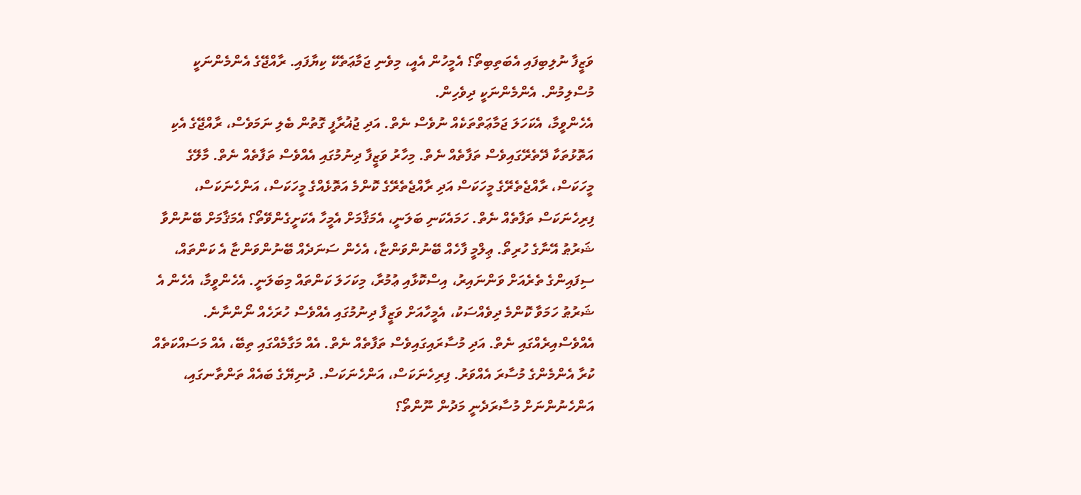ވަޒީފާ ނުލިބިފައި އެބަތިބިތޯ؟ އެމީހުން އެއީ، މިވެނި ޖަމާޢަތެކޭ ކިޔާފައި. ރާއްޖޭގެ އެންމެންނަކީ މުސްލިމުން. އެންމެންނަކީ ދިވެހިން.
އެހެންވީމާ، އެކަހަލަ ޖަމާޢަތްތަކެއް ނުވެސް ނެތް. އަދި ޖުޣުރާފީ ގޮތުން ބެލި ނަމަވެސް، ރާއްޖޭގެ އެކި އަތޮޅުތަކާ ދޭތެރޭގައިވެސް ތަފާތެއް ނެތް. މިހާރު ވަޒީފާ ދިނުމުގައި އެއްވެސް ތަފާތެއް ނެތް. މާލޭގެ މީހަކަސް، ރާއްޖެތެރޭގެ މީހަކަސް އަދި ރާއްޖެތެރޭގެ ކޮންމެ އަތޮޅެއްގެ މީހަކަސް، އަންހެނަކަސް، ފިރިހެނަކަސް ތަފާތެއް ނެތް. ހަމައެކަނި ބަލަނީ، އެމަޤާމަށް އެމީހާ އެކަށީގެންވޭތޯ؟ އެމަޤާމަށް ބޭނުންވާ ޝަރުޠު އޭނާގެ ހުރިތޯ. ޢިލްމީ ފާހެއް ބޭނުންވަންޏާ، އެހެން ސަނަދެއް ބޭނުންވަންޏާ އެ ކަންތައް، ސިފައިންގެ ތެރެއަށް ވަންނައިރު، އިސްކޮޅާއި ޢުމުރާ، މިކަހަލަ ކަންތައް މިބަލަނީ. އެހެންވީމާ، އެހެން އެ ޝަރުޠު ހަމަވާ ކޮންމެ ދިވެއްސަކު، އެމީހާއަށް ވަޒީފާ ދިނުމުގައި އެއްވެސް ހުރަހެއް ނޯންނާނެ. އެއްވެސްއިރެއްގައި ނެތް. އަދި މުސާރައިގައިވެސް ތަފާތެއް ނެތް. އެއް މަގާމެއްގައި ތިބޭ، އެއް މަސައްކަތެއް ކުރާ އެންމެންގެ މުސާރަ އެއްވަރު. ފިރިހެނަކަސް، އަންހެނަކަސް. ދުނިޔޭގެ ބައެއް ތަންތާނގައި، އަންހެނުންނަށް މުސާރަދެނީ މަދުން ނޫންތޯ؟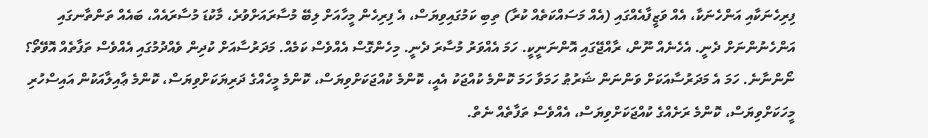ފިރިހެނަކާއި އަންހެނަކާ، އެއް ވަޒީފާއެއްގައި (އެއް މަސައްކަތެއް ކުރާ) ތިބި ކަމުގައިވިޔަސް، އެ ފިރިހެން މީހާއަށް ލިބޭ މުސާރައަށްވުރެ، މާކުޑަ މުސާރައެއް، ބައެއް ތަންތާނގައި އަންހެނުންނަށް ދެނީ. އެހެނެއް ނޫން، ރާއްޖޭގައި އޮންނަނީކީ. ހަމަ އެއްވަރު މުސާރަ ދެނީ. މިހެންގޮސް އެއްވެސް ކަމެއް. މަދަރުސާއަށް ކުދިން ވެއްދުމުގައި އެއްވެސް ތަފާތެއް އޮވޭތޯ؟ ނޯންނާނެ. ހަމަ އެ މަދަރުސާއަކަށް ވަންނަން ޝަރުޠު ހަމަވާ ހަމަ ކޮންމެ ކުއްޖަކު އެއީ، ކޮންމެ ކުއްޖަކަށްވިޔަސް، ކޮންމެ މީހެއްގެ ދަރިޔަކަށްވިޔަސް، ކޮންމެ ޢާއިލާއަކުން އައިސްހުރި މީހަކަށްވިޔަސް، ކޮންމެ ރަށެއްގެ ކުއްޖަކަށްވިޔަސް، އެއްވެސް ތަފާތެއް ނެތް.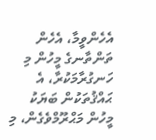އެހެންވީމާ، އެހެން ތަންތާނގެ މީހުން މި ހަނގުރާމަކުރާ، އެ ޙައްޤުތަކުން ބަޔަކު މީހުން މަޙްރޫމްވެގެން، މި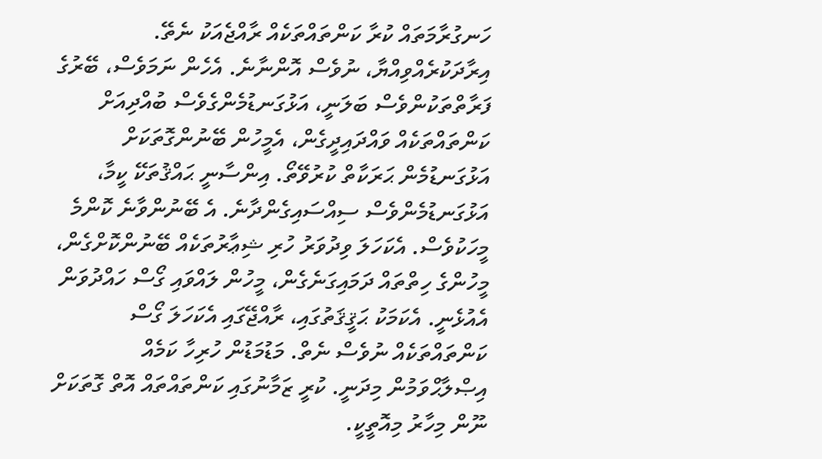ހަނގުރާމަތައް ކުރާ ކަންތައްތަކެއް ރާއްޖެއަކު ނެތޭ. އިރާދަކުރެއްވިއްޔާ، ނުވެސް އޮންނާނެ. އެހެން ނަމަވެސް، ބޭރުގެ ފަރާތްތަކުންވެސް ބަލަނީ، އަޅުގަނޑުމެންގެވެސް ބުއްދިއަށް ކަންތައްތަކެއް ވައްދައިދީގެން، އެމީހުން ބޭނުންގޮތަކަށް އަޅުގަނޑުމެން ޙަރަކާތް ކުރުވޭތޯ. އިންސާނީ ޙައްޤުތަކޭ ކީމާ، އަޅުގަނޑުމެންވެސް ސިއްސައިގެންދާނެ. އެ ބޭނުންވާނެ ކޮންމެ މީހަކުވެސް. އެކަހަލަ ވިދުވަރު ހުރި ޝިޢާރުތަކެއް ބޭނުންކޮށްގެން، މީހުންގެ ހިތްތައް ދަމައިގަނެގެން، މީހުން ލައްވައި ގޯސް ހައްދުވަން އެއުޅެނީ. އެކަމަކު ޙަޤީޤަތުގައި، ރާއްޖޭގައި އެކަހަލަ ގޯސް ކަންތައްތަކެއް ނުވެސް ނެތް. މަޑުމަޑުން ހުރިހާ ކަމެއް އިޞްލާޙްވަމުން މިދަނީ. ކުރީ ޒަމާނުގައި ކަންތައްތައް އޮތް ގޮތަކަށް ނޫން މިހާރު މިއޮތީކީ.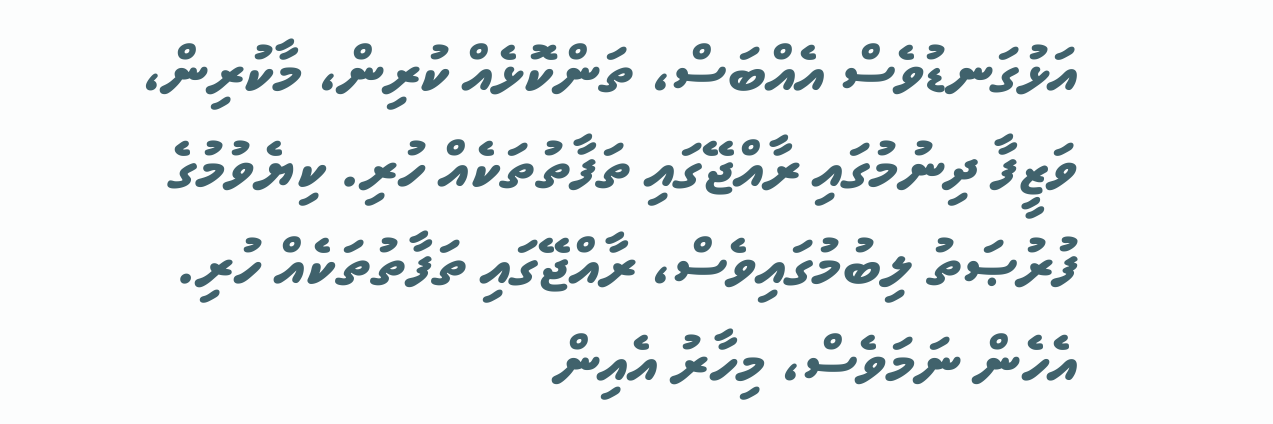އަޅުގަނޑުވެސް އެއްބަސް، ތަންކޮޅެއް ކުރިން، މާކުރިން، ވަޒީފާ ދިނުމުގައި ރާއްޖޭގައި ތަފާތުތަކެއް ހުރި. ކިޔެވުމުގެ ފުރުޞަތު ލިބުމުގައިވެސް، ރާއްޖޭގައި ތަފާތުތަކެއް ހުރި. އެހެން ނަމަވެސް، މިހާރު އެއިން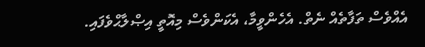އެއްވެސް ތަފާތެއް ނެތް. އެހެންވީމާ، އެކަންވެސް މިއޮތީ އިޞްލާޙްވެފައި.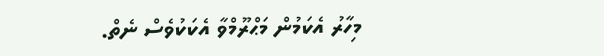މިހާރު އެކަމުން މަޙްރޫމްވާ އެކަކުވެސް ނެތް.